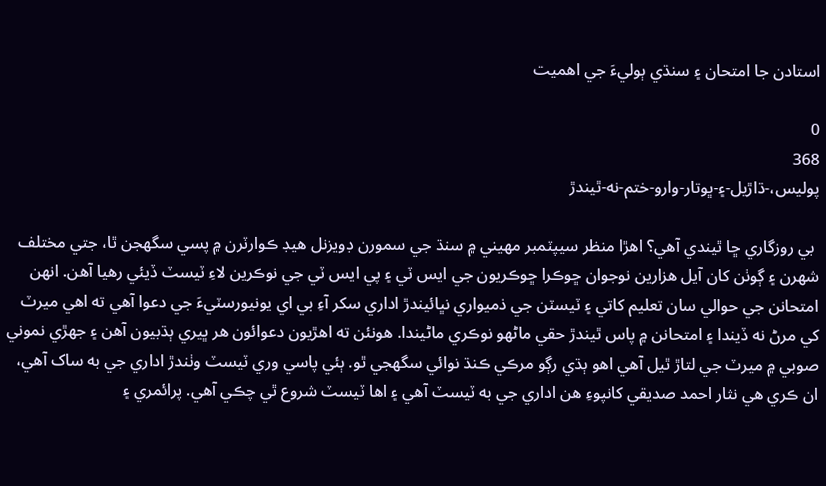استادن جا امتحان ۽ سنڌي ٻوليءَ جي اهميت

0
368
پوليس،-ڌاڙيل-۽-ڀوتار-وارو-ختم-نه-ٿيندڙ

 بي روزگاري ڇا ٿيندي آهي؟ اهڙا منظر سيپٽمبر مهيني ۾ سنڌ جي سمورن ڊويزنل هيڊ ڪوارٽرن ۾ پسي سگهجن ٿا، جتي مختلف شهرن ۽ ڳوٺن کان آيل هزارين نوجوان ڇوڪرا ڇوڪريون جي ايس ٽي ۽ پي ايس ٽي جي نوڪرين لاءِ ٽيسٽ ڏيئي رهيا آهن. انهن امتحانن جي حوالي سان تعليم کاتي ۽ ٽيسٽن جي ذميواري نڀائيندڙ اداري سکر آءِ بي اي يونيورسٽيءَ جي دعوا آهي ته اهي ميرٽ کي مرڻ نه ڏيندا ۽ امتحانن ۾ پاس ٿيندڙ حقي ماڻهو نوڪري ماڻيندا. هونئن ته اهڙيون دعوائون هر ڀيري ٻڌبيون آهن ۽ جهڙي نموني صوبي ۾ ميرٽ جي لتاڙ ٿيل آهي اهو ٻڌي رڳو مرڪي ڪنڌ نوائي سگهجي ٿو. ٻئي پاسي وري ٽيسٽ وٺندڙ اداري جي به ساک آهي، ان ڪري هي نثار احمد صديقي کانپوءِ هن اداري جي به ٽيسٽ آهي ۽ اها ٽيسٽ شروع ٿي چڪي آهي. پرائمري ۽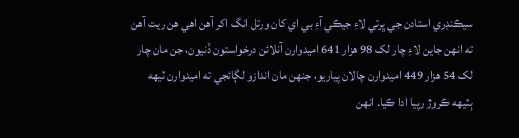سيڪنڊري استادن جي ڀرتي لاءِ جيڪي آءِ بي اي کان ورتل انگ اکر آهن اهي هن ريت آهن ته انهن جاين لاءِ چار لک 98 هزار 641 اميدوارن آنلائن درخواستون ڏنيون، جن مان چار لک 54 هزار 449 اميدوارن چالان پياريو، جنهن مان اندازو لڳائجي ته اميدوارن ٽيهه ٻٽيهه ڪروڙ رپيا ادا ڪيا. انهن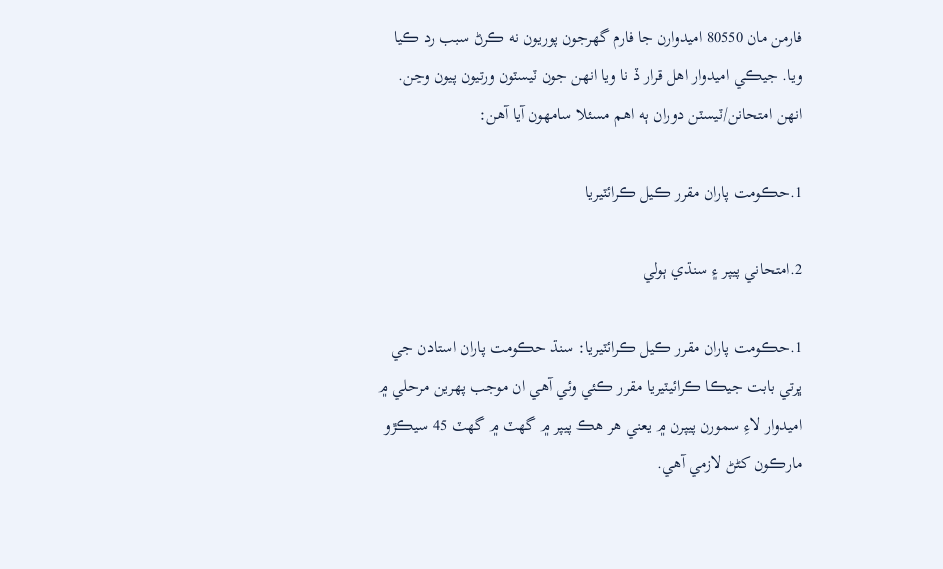فارمن مان 80550 اميدوارن جا فارم گهرجون پوريون نه ڪرڻ سبب رد ڪيا ويا. جيڪي اميدوار اهل قرار ڏ نا ويا انهن جون ٽيسٽون ورتيون پيون وڃن. انهن امتحانن/ٽيسٽن دوران ٻه اهم مسئلا سامهون آيا آهن:

1.حڪومت پاران مقرر ڪيل ڪرائٽيريا

2.امتحاني پيپر ۽ سنڌي ٻولي

1.حڪومت پاران مقرر ڪيل ڪرائٽيريا: سنڌ حڪومت پاران استادن جي ڀرتي بابت جيڪا ڪرائيٽيريا مقرر ڪئي وئي آهي ان موجب پهرين مرحلي ۾ اميدوار لاءِ سمورن پيپرن ۾ يعني هر هڪ پيپر ۾ گهٽ ۾ گهٽ 45 سيڪڙو مارڪون کڻڻ لازمي آهي.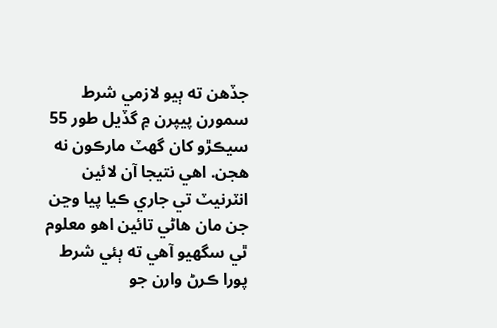جڏهن ته ٻيو لازمي شرط سمورن پيپرن ۾ گڏيل طور 55 سيڪڙو کان گهٽ مارڪون نه هجن. اهي نتيجا آن لائين انٽرنيٽ تي جاري ڪيا پيا وڃن جن مان هاڻي تائين اهو معلوم ٿي سگهيو آهي ته ٻئي شرط پورا ڪرڻ وارن جو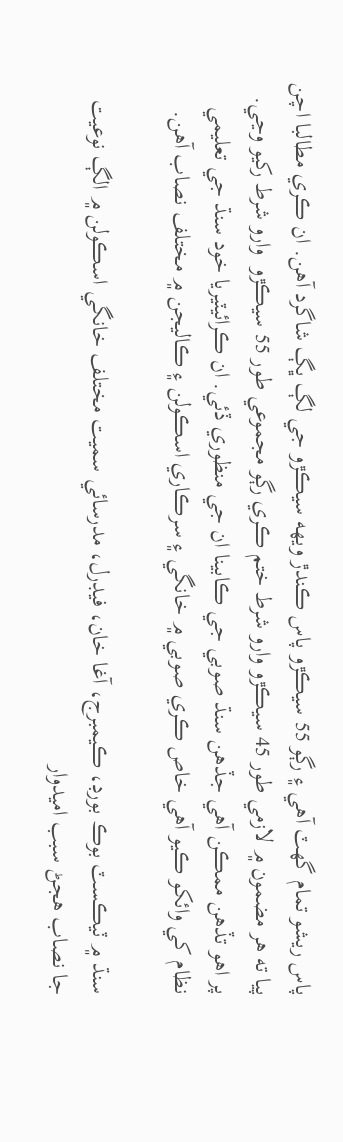پاس ريشو تمام گهٽ آهي ۽ رڳو 55 سيڪڙو پاس ڪندڙ ويهه سيڪڙو جي لڳ ڀڳ شاگرد آهن. ان ڪري مطالبا اچن پيا ته هر مضمون ۾ لازمي طور 45 سيڪڙو وارو شرط ختم ڪري رڳو مجموعي طور 55 سيڪڙو  وارو شرط رکيو وڃي. پر اهو تڏهن ممڪن آهي جڏهن سنڌ صوبي جي ڪابينا ان جي منظوري ڏئي. ان ڪرائيٽيريا خود سنڌ جي تعليمي نظام کي وائکو ڪيو آهي خاص ڪري صوبي ۾ خانگي ۽ سرڪاري اسڪولن ۽ ڪاليجن ۾ مختلف نصاب آهن.

سنڌ ۾ ٽيڪسٽ بوڪ بورڊ، ڪيمبرج، آغا خان، فيڊرل، مدرسائي سميت مختلف خانگي اسڪولن ۾ الڳ نوعيت جا نصاب هجڻ سبب اميدوار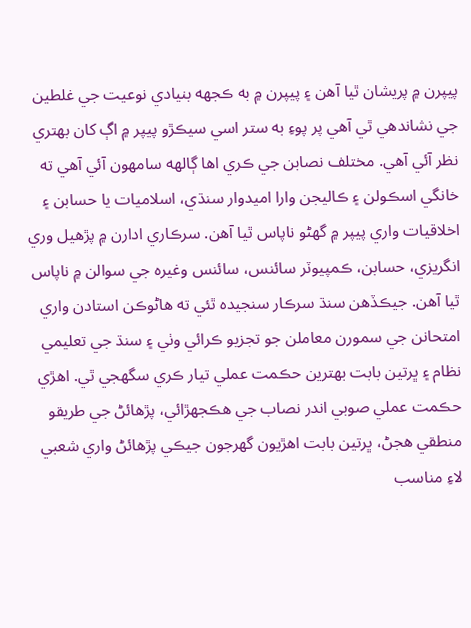پيپرن ۾ پريشان ٿيا آهن ۽ پيپرن ۾ به ڪجهه بنيادي نوعيت جي غلطين جي نشاندهي ٿي آهي پر پوءِ به ستر اسي سيڪڙو پيپر ۾ اڳ کان بهتري نظر آئي آهي. مختلف نصابن جي ڪري اها ڳالهه سامهون آئي آهي ته خانگي اسڪولن ۽ ڪاليجن وارا اميدوار سنڌي، اسلاميات يا حسابن ۽ اخلاقيات واري پيپر ۾ گهڻو ناپاس ٿيا آهن. سرڪاري ادارن ۾ پڙهيل وري انگريزي، حسابن، ڪمپيوٽر سائنس، سائنس وغيره جي سوالن ۾ ناپاس ٿيا آهن. جيڪڏهن سنڌ سرڪار سنجيده ٿئي ته هاڻوڪن استادن واري امتحانن جي سمورن معاملن جو تجزيو ڪرائي وٺي ۽ سنڌ جي تعليمي نظام ۽ ڀرتين بابت بهترين حڪمت عملي تيار ڪري سگهجي ٿي. اهڙي حڪمت عملي صوبي اندر نصاب جي هڪجهڙائي، پڙهائڻ جي طريقو منطقي هجڻ، ڀرتين بابت اهڙيون گهرجون جيڪي پڙهائڻ واري شعبي لاءِ مناسب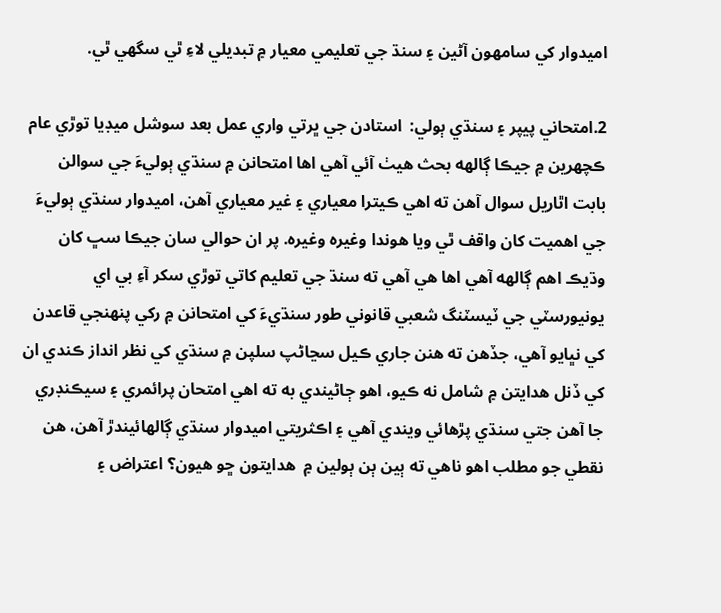اميدوار کي سامهون آڻين ۽ سنڌ جي تعليمي معيار ۾ تبديلي لاءِ ٿي سگهي ٿي.

2.امتحاني پيپر ۽ سنڌي ٻولي:  استادن جي ڀرتي واري عمل بعد سوشل ميڊيا توڙي عام ڪچهرين ۾ جيڪا ڳالهه بحث هيٺ آئي آهي اها امتحانن ۾ سنڌي ٻوليءَ جي سوالن بابت اٿاريل سوال آهن ته اهي ڪيترا معياري ۽ غير معياري آهن، اميدوار سنڌي ٻوليءَ جي اهميت کان واقف ٿي ويا هوندا وغيره وغيره. پر ان حوالي سان جيڪا سڀ کان وڌيڪ اهم ڳالهه آهي اها هي آهي ته سنڌ جي تعليم کاتي توڙي سکر آءِ بي اي يونيورسٽي جي ٽيسٽنگ شعبي قانوني طور سنڌيءَ کي امتحانن ۾ رکي پنهنجي قاعدن کي نڀايو آهي، جڏهن ته هنن جاري ڪيل سڃاڻپ سلپن ۾ سنڌي کي نظر انداز ڪندي ان کي ڏنل هدايتن ۾ شامل نه ڪيو، اهو ڄاڻيندي به ته اهي امتحان پرائمري ۽ سيڪنڊري جا آهن جتي سنڌي پڙهائي ويندي آهي ۽ اڪثريتي اميدوار سنڌي ڳالهائيندڙ آهن، هن نقطي جو مطلب اهو ناهي ته ٻين ٻن ٻولين ۾  هدايتون ڇو هيون؟ اعتراض ۽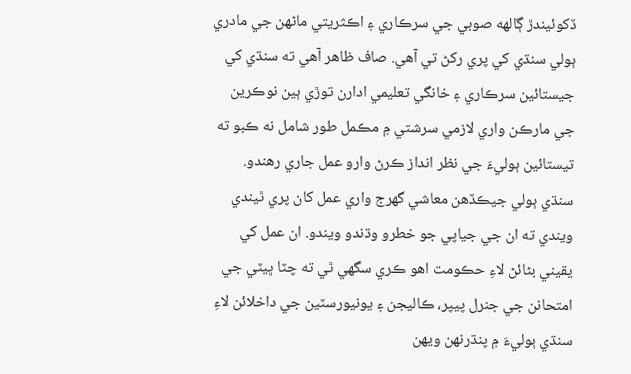ڏکوئيندڙ ڳالهه صوبي جي سرڪاري ۽ اڪثريتي ماڻهن جي مادري ٻولي سنڌي کي پري رکڻ تي آهي. صاف ظاهر آهي ته سنڌي کي جيستائين سرڪاري ۽ خانگي تعليمي ادارن توڙي ٻين نوڪرين جي مارڪن واري لازمي سرشتي ۾ مڪمل طور شامل نه ڪبو ته تيستائين ٻوليءَ جي نظر انداز ڪرڻ وارو عمل جاري رهندو. سنڌي ٻولي جيڪڏهن معاشي گهرج واري عمل کان پري ٿيندي ويندي ته ان جي جياپي جو خطرو وڌندو ويندو. ان عمل کي يقيني بڻائڻ لاءِ حڪومت اهو ڪري سگهي ٿي ته چٽا ڀيٽي جي امتحانن جي جنرل پيپر، ڪاليجن ۽ يونيورسٽين جي داخلائن لاءِ سنڌي ٻوليءَ ۾ پنڌرنهن ويهن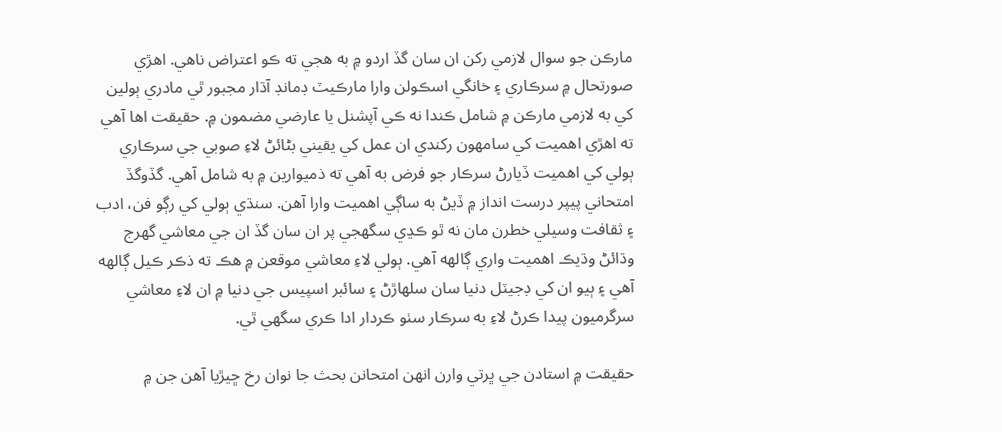مارڪن جو سوال لازمي رکن ان سان گڏ اردو ۾ به هجي ته ڪو اعتراض ناهي. اهڙي صورتحال ۾ سرڪاري ۽ خانگي اسڪولن وارا مارڪيٽ ڊمانڊ آڌار مجبور ٿي مادري ٻولين کي به لازمي مارڪن ۾ شامل ڪندا نه ڪي آپشنل يا عارضي مضمون ۾. حقيقت اها آهي ته اهڙي اهميت کي سامهون رکندي ان عمل کي يقيني بڻائڻ لاءِ صوبي جي سرڪاري ٻولي کي اهميت ڏيارڻ سرڪار جو فرض به آهي ته ذميوارين ۾ به شامل آهي. گڏوگڏ امتحاني پيپر درست انداز ۾ ڏيڻ به ساڳي اهميت وارا آهن. سنڌي ٻولي کي رڳو فن، ادب ۽ ثقافت وسيلي خطرن مان نه ٿو ڪڍي سگهجي پر ان سان گڏ ان جي معاشي گهرج وڌائڻ وڌيڪ اهميت واري ڳالهه آهي. ٻولي لاءِ معاشي موقعن ۾ هڪ ته ذڪر ڪيل ڳالهه آهي ۽ ٻيو ان کي ڊجيٽل دنيا سان سلهاڙڻ ۽ سائبر اسپيس جي دنيا ۾ ان لاءِ معاشي سرگرميون پيدا ڪرڻ لاءِ به سرڪار سٺو ڪردار ادا ڪري سگهي ٿي.

حقيقت ۾ استادن جي ڀرتي وارن انهن امتحانن بحث جا نوان رخ ڇيڙيا آهن جن ۾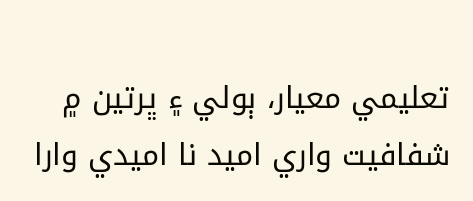تعليمي معيار، ٻولي ۽ ڀرتين ۾ شفافيت واري اميد نا اميدي وارا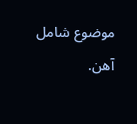موضوع شامل آهن.